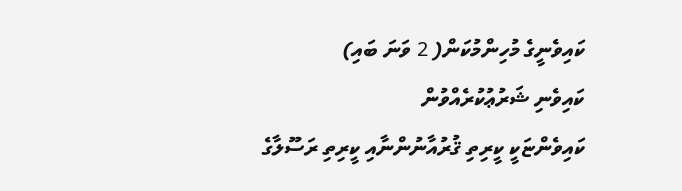ކައިވެނީގެ މުހިންމުކަން( 2 ވަނަ ބައި)
ކައިވެނި ޝަރުޢުކުރެއްވުން
ކައިވެންޏަކީ ކީރިތި ޤުރުއާނުންނާއި ކީރިތި ރަސޫލާގެ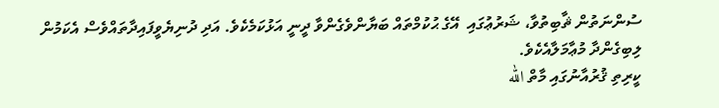ސުންނަތުން ޘާބިތުވާ، ޝަރުޢުގައި  އޭގެ ޙުކުމްތައް ބަޔާންވެގެންވާ ދީނީ އަޅުކަމެކެވެ. އަދި ދުނިޔެވީފައިދާތައްވެސް އެކަމުން ލިބިގެންދާ މުޢާމަލާއެކެވެ.
ކީރިތި ޤުރުއާނުގައި މާތް الله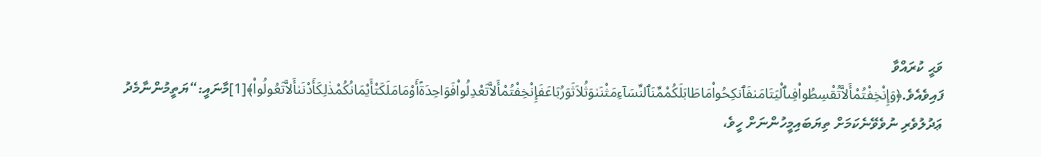ވަޙީ ކުރައްވާ ފައިވެއެވެ.﴿وَإِنْخِفْتُمْأَلاَّتُقْسِطُواْفِىٱلْيَتَامَىٰفَٱنكِحُواْمَاطَابَلَكُمْمِّنَٱلنِّسَآءِمَثْنَىٰوَثُلاَثَوَرُبَاعَفَإِنْخِفْتُمْأَلاَّتَعْدِلُواْفَوَاحِدَةًأَوْمَامَلَكَتْأَيْمَانُكُمْذٰلِكَأَدْنَىٰأَلاَّتَعُولُواْ﴾[1]މާނައީ:“ޔަތީމުންނާމެދު ޢަދުލުވެރި ނުވެވޭނެކަމަށް ތިޔަބައިމީހުންނަށް ހީވެ،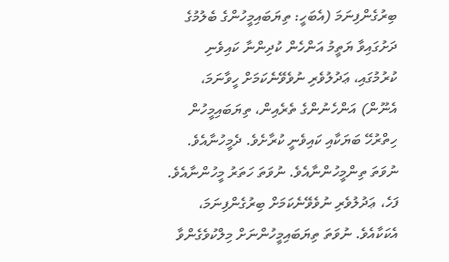ބިރުގެންފިނަމަ (އެބަހީ: ތިޔަބައިމީހުންގެ ބެލުމުގެ ދަށުގައިވާ ޔަތީމު އަންހެން ކުދިންނާ ކައިވެނި ކުރުމުގައި، ޢަދުލުވެރި ނުވެވޭނެކަމަށް ހީވާނަމަ، އެނޫން) އަންހެނުންގެ ތެރެއިން، ތިޔަބައިމީހުން ހިތްރުހޭ ބަޔަކާއި ކައިވެނީ ކުރާށެވެ. ދެމީހުނާއެވެ. ނުވަތަ ތިންމީހުންނާއެވެ. ނުވަތަ ހަތަރު މީހުންނާއެވެ. ފަހެ، ޢަދުލުވެރި ނުވެވޭނެކަމަށް ބިރުގެންފިނަމަ، އެކަކާއެވެ. ނުވަތަ ތިޔަބައިމީހުންނަށް މިލްކުވެގެންވާ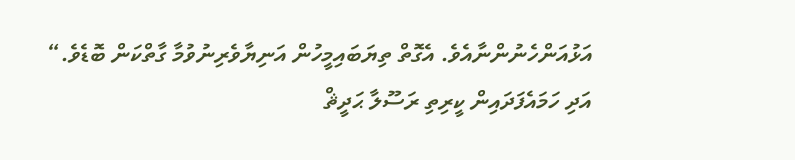އަޅުއަންހެނުންނާއެވެ. އެގޮތް ތިޔަބައިމީހުން އަނިޔާވެރިނުވުމާ ގާތްކަން ބޮޑެވެ.“
އަދި ހަމައެފަދައިން ކީރިތި ރަސޫލާ ޙަދީޘް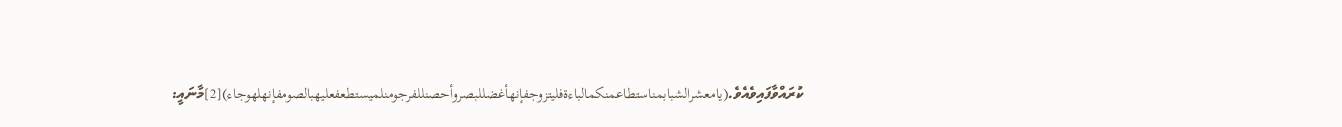ކުރައްވާފައިވެއެވެ.(يامعشرالشبابمناستطاعمنكمالباءةفليتزوجفإنهأغضللبصروأحصنللفرجومنلميستطعفعليهبالصومفإنهلهوجاء)[2]މާނައީ: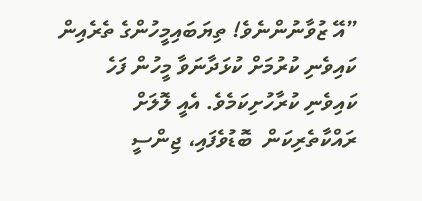”އޭ ޒުވާނުންނެވެ! ތިޔަބައިމީހުންގެ ތެރެއިން ކައިވެނި ކުރުމަށް ކުޅަދާނަވާ މީހުން ފަހެ ކައިވެނި ކުރާހުށިކަމެވެ. އެއީ ލޮލަށް ރައްކާތެރިކަން  ބޮޑުވެފައި، ޖިންސީ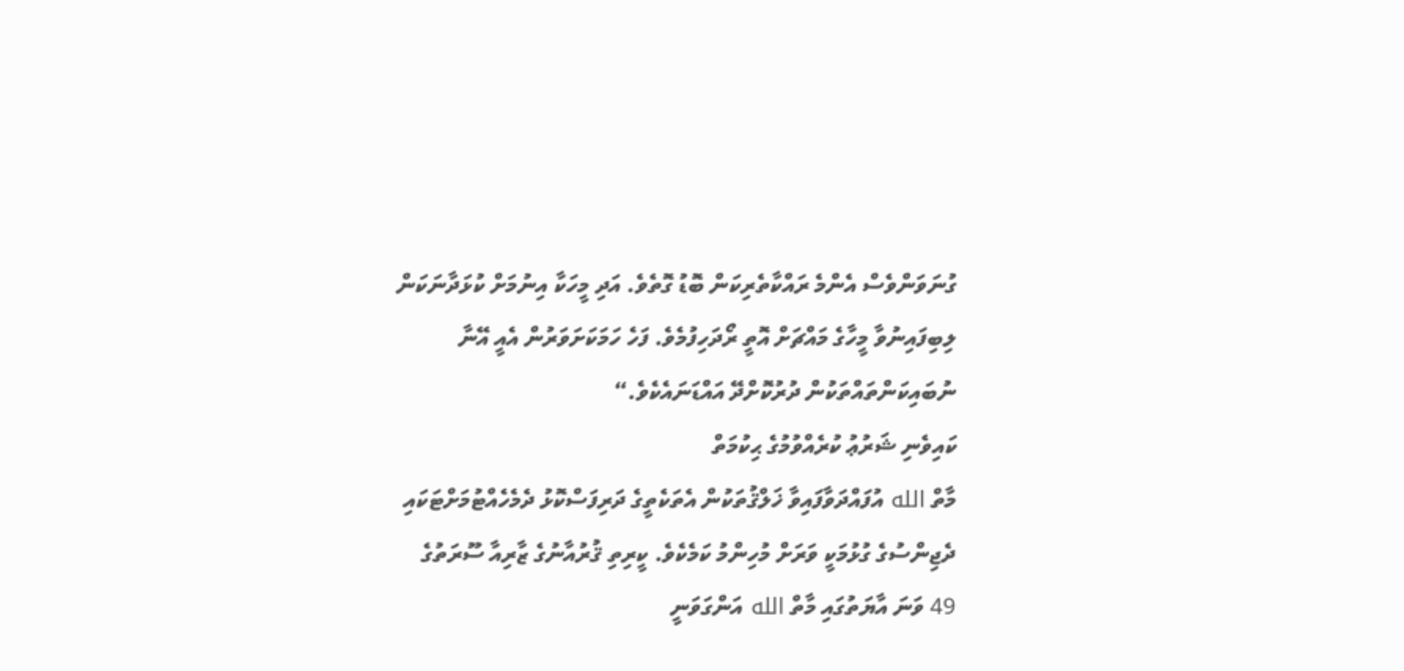ގުނަވަންވެސް އެންމެ ރައްކާތެރިކަން ބޮޑު ގޮތެވެ. އަދި މީހަކާ އިނުމަށް ކުޅަދާނަކަން ލިބިފައިނުވާ މީހާގެ މައްޗަށް އޮތީ ރޯދަހިފުމެވެ. ފަހެ ހަމަކަށަވަރުން އެއީ އޭނާ ނުބައިކަންތައްތަކުން ދުރުކޮށްދޭ އައްޑަނައެކެވެ.“
ކައިވެނި ޝަރުޢު ކުރެއްވުމުގެ ޙިކުމަތް
މާތް الله އުފައްދަވާފައިވާ ޚަލްޤުތަކުން އެތަކެތީގެ ދަރިފަސްކޮޅު ދެމެހެއްޓުމަށްޓަކައި ދެޖިންސުގެ ގުޅުމަކީ ވަރަށް މުހިންމު ކަމެކެވެ. ކީރިތި ޤުރުއާނުގެ ޒާރިއާ ސޫރަތުގެ 49 ވަނަ އާޔަތުގައި މާތް الله އަންގަވަނީ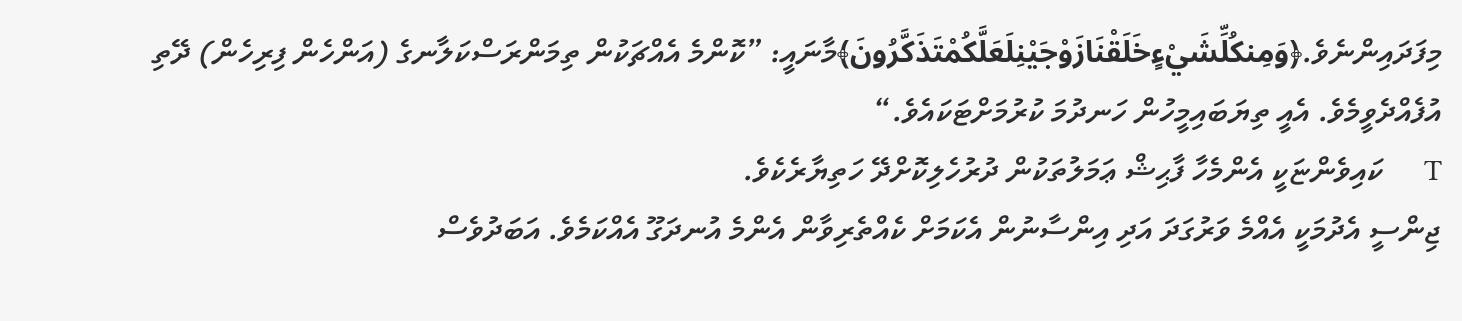މިފަދައިންނެވެ.﴿وَمِنكُلِّشَيْءٍخَلَقْنَازَوْجَيْنِلَعَلَّكُمْتَذَكَّرُونَ﴾މާނައީ: ”ކޮންމެ އެއްޗަކުން ތިމަންރަސްކަލާނގެ (އަންހެން ފިރިހެން) ދޭތި އުފެއްދެވީމެވެ. އެއީ ތިޔަބައިމީހުން ހަނދުމަ ކުރުމަށްޓަކައެވެ.“
T     ކައިވެންޏަކީ އެންމެހާ ފާޙިޝް ޢަމަލުތަކުން ދުރުހެލިކޮށްދޭ ހަތިޔާރެކެވެ.
ޖިންސީ އެދުމަކީ އެއްމެ ވަރުގަދަ އަދި އިންސާނުން އެކަމަށް ކެއްތެރިވާން އެންމެ އުނދަގޫ އެއްކަމެވެ. އަބަދުވެސް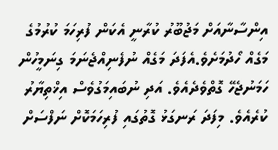އިންސާނާއަށް މަޖުބޫރު ކުރާނީ އެކަން ފުރިހަމަ ކުރުމުގެ މަގެއް ހޯދުމަށެވެ.އެފަދަ މަގެއް ނުފެނިއްޖެނަމަ ގިނަމީހުން ހަމަނުޖެހޭ ގޮތްވެދެއެވެ. އަދި ނުބައިމަގުވެސް އިޚްތިޔާރު ކުރެއެވެ. މިފަދަ ރަނގަޅު ގޮތުގައި ފުރިހަމަކޮށް ނަފްސަށް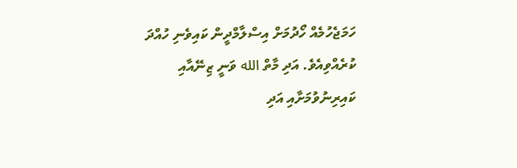ހަމަޖެހުމެއް ހޯދުމަށް އިސްލާމްދީން ކައިވެނި ހުއްދަ ކުރެއްވިއެވެ. އަދި މާތް الله ވަނީ ޒިނޭއާއި ކައިރިނުވުމަށާއި އަދި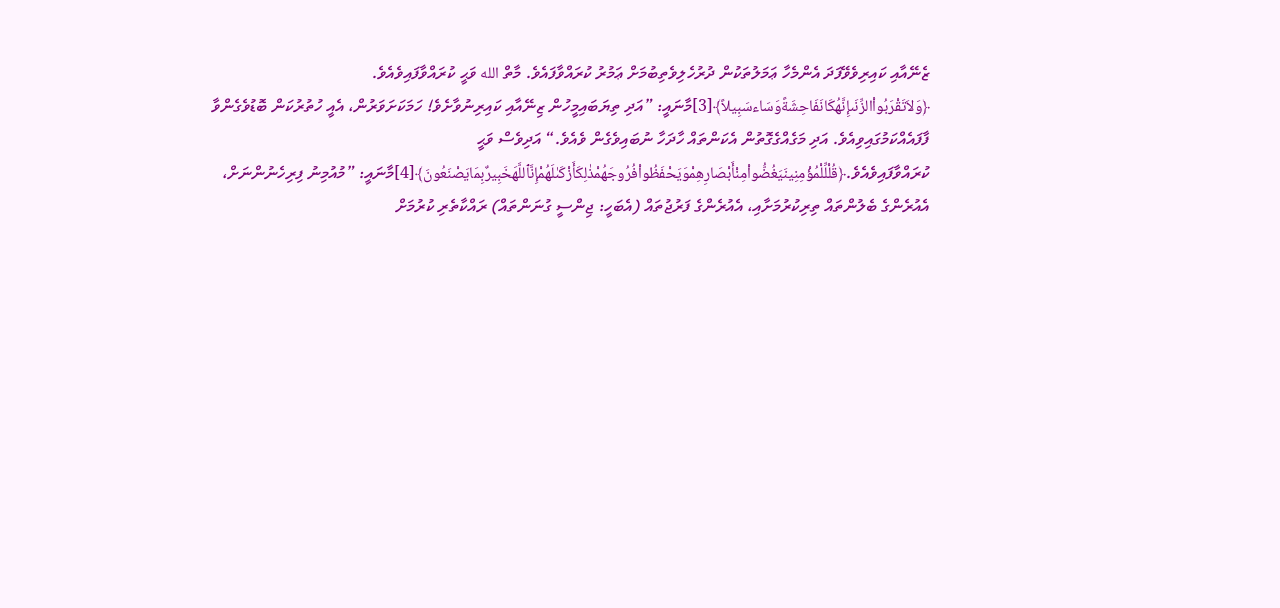ޒެނޭއާއި ކައިރިވެވޭފަދަ އެންމެހާ ޢަމަލުތަކުން ދުރުހެލިވެތިބުމަށް ޢަމުރު ކުރައްވާފައެވެ. މާތް الله ވަޙީ ކުރައްވާފައިވެއެވެ. ﴿وَلاَتَقْرَبُواْالزِّنَىإِنَّهُكَانَفَاحِشَةًوَسَاءسَبِيلاً﴾[3]މާނައީ: ”އަދި ތިޔަބައިމީހުން ޒިނޭއާއި ކައިރިނުވާށެވެ! ހަމަކަށަވަރުން، އެއީ ހުތުރުކަން ބޮޑުވެގެންވާ ފާފައެއްކަމުގައިވިއެވެ. އަދި މަގެއްގެގޮތުން އެކަންތައް ހާދަހާ ނުބައިވެގެން ވެއެވެ.“ އަދިވެސް ވަޙީ ކުރައްވާފައިވެއެވެ.﴿قُلْلِّلْمُؤْمِنِينَيَغُضُّواْمِنْأَبْصَارِهِمْوَيَحْفَظُواْفُرُوجَهُمْذٰلِكَأَزْكَىٰلَهُمْإِنَّٱللَّهَخَبِيرٌبِمَايَصْنَعُونَ﴾[4]މާނައީ: ”މުއުމިނު ފިރިހެނުންނަށް، އެއުރެންގެ ބެލުންތައް ތިރިކުރުމަށާއި، އެއުރެންގެ ފަރުޖުތައް (އެބަހީ: ޖިންސީ ގުނަންތައް) ރައްކާތެރި ކުރުމަށް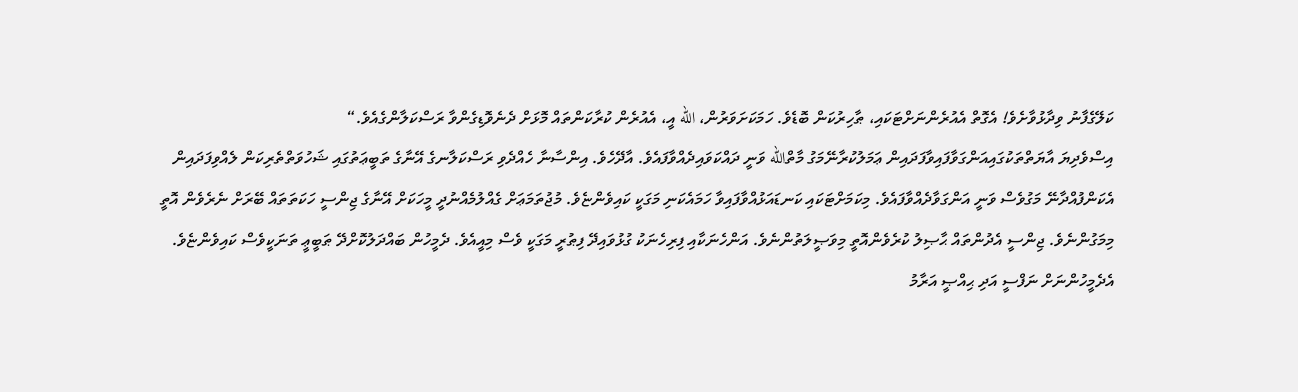ކަލޭގެފާނު ވިދާޅުވާށެވެ! އެގޮތް އެއުރެންނަށްޓަކައި، ޠާހިރުކަން ބޮޑެވެ. ހަމަކަށަވަރުން، الله އީ، އެއުރެން ކުރާކަންތައް މޮޅަށް ދެނެވޮޑިގެންވާ ރަސްކަލާންގެއެވެ.“
އިސްވެދިޔަ އާޔަތްތަކުގައިއަންގަވާފައިވާފަދައިން ޢަމަލުކުރާނޭމަގު މާތްالله ވަނީ ދައްކަވައިދެއްވާފައެވެ. އާދޭހެވެ. އިންސާނާ ހެއްދެވި ރަސްކަލާނގެ އޭނާގެ ތަބީޢަތުގައި ޝަހުވަތްތެރިކަން ލެއްވިފަދައިން އެކަންފުއްދާނޭ މަގުވެސް ވަނީ އަންގަވާދެއްވާފައެވެ. މިކަމަށްޓަކައި ކަނޑައަޅުއްވާފައިވާ ހަމައެކަނި މަގަކީ ކައިވެންޏެވެ. މުޖުތަމަޢަށް ގެއްލުމެއްނުދީ މީހަކަށް އޭނާގެ ޖިންސީ ހަކަތަތައް ބޭރަށް ނެރެވެން އޮތީ މިމަގުންނެވެ. ޖިންސީ އެދުންތައް ޙާޞިލު ކުރެވެންއޮތީ މިވަޞީލަތުންނެވެ. އަންހެނަކާއި ފިރިހެނަކު ގުޅުވައިދޭ ފިޠުރީ މަގަކީ ވެސް މިއީއެވެ. ދެމީހުން ބައްދަލުކޮށްދޭ ޠަބީޢީ ތަނަކީވެސް ކައިވެންޏެވެ. އެދެމީހުންނަށް ނަފްސީ އަދި ޙިއްޞީ އަރާމު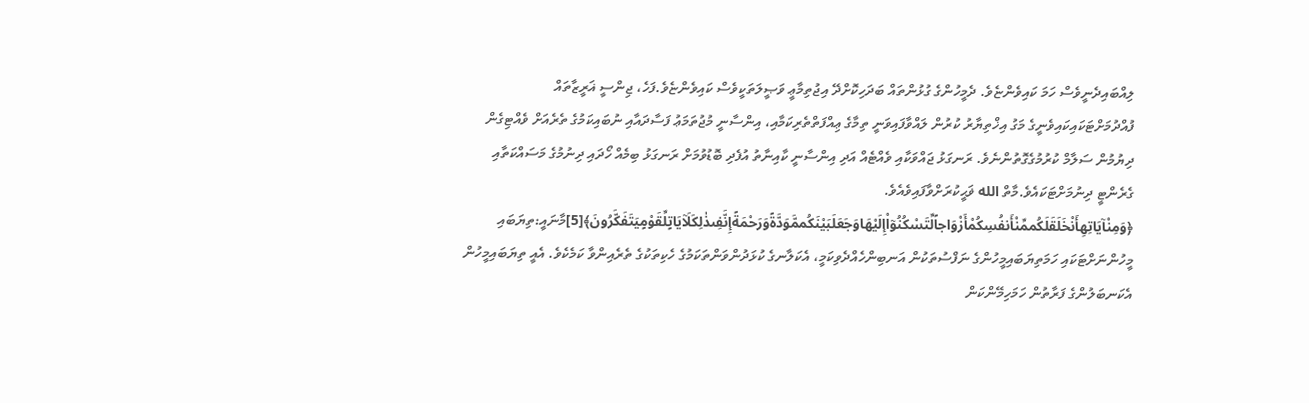ލިއްބައިދެނީވެސް ހަމަ ކައިވެންޏެވެ. ދެމީހުންގެ ގުޅުންތައް ބަދަހިކޮށްދޭ އިޖުތިމާޢީ ވަޞީލަތަކީވެސް ކައިވެންޏެވެ.ފަހެ، ޖިންސީ ޣަރީޒާތައް ފުއްދުމަށްޓަކައިކައިވެނީގެ މަގު އިޚްތިޔާރު ކުރުން ލައްވާފައިވަނީ ތިމާގެ ޢިއްފަތްތެރިކަމާއި، އިންސާނީ މުޖުތަމަޢު ފަސާދައާއި ނުބައިކަމުގެ ތެރެއަށް ވެއްޓިގެން ދިޔުމުން ސަލާމް ކުރުމުގެގޮތުންނެވެ. ރަނގަޅު ޖައްވަކާއި ވެއްޓެއް އަދި އިންސާނީ ކާއިނާތު އުފެދި ބޮޑުވުމަށް ރަނގަޅު ބިމެއް ހޯދައި ދިނުމުގެ މަސައްކަތާއި ގެރެންޓީ ދިނުމަށްޓަކައެވެ.މާތް الله ޥަޙީކުރަށްވާފައިވެއެވެ. ﴿وَمِنْآيَاتِهِأَنْخَلَقَلَكُممِّنْأَنفُسِكُمْأَزْوَاجاًلِّتَسْكُنُوۤاْإِلَيْهَاوَجَعَلَبَيْنَكُممَّوَدَّةًوَرَحْمَةًإِنَّفِىذٰلِكَلَآيَاتٍلِّقَوْمٍيَتَفَكَّرُونَ﴾[5]މާނައީ:ތިޔަބައި މީހުންނަށްޓަކައި ހަމަތިޔަބައިމީހުންގެ ނަފްސުތަކުން އަނބިންހެއްދެވިކަމީ، އެކަލާނގެ ކުޅަދުންވަންތަކަމުގެ ހެކިތަކުގެ ތެރެއިންވާ ކަމެކެވެ. އެއީ ތިޔަބައިމީހުން އެކަނބަލުންގެ ފަރާތުން ހަމަހިމޭންކަން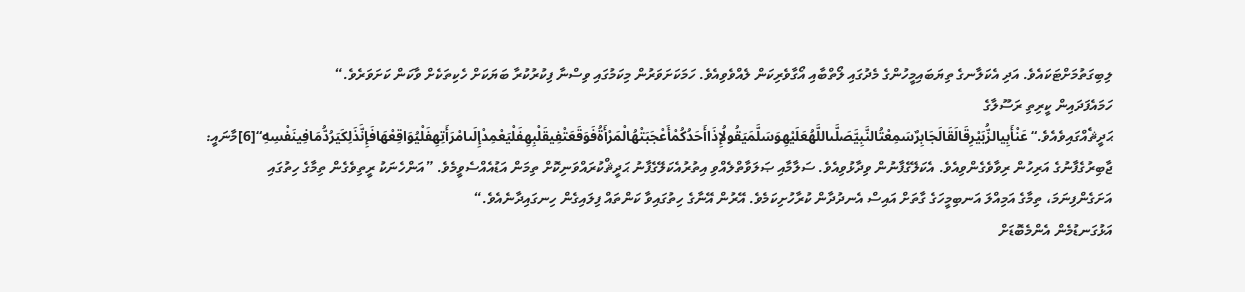ލިބިގަތުމަށްޓަކައެވެ. އަދި އެކަލާނގެ ތިޔަބައިމީހުންގެ މެދުގައި ލޯތްބާއި އޯގާވެރިކަން ލެއްވެވިއެވެ. ހަމަކަށަވަރުން މިކަމުގައި ވިސްނާ ފިކުރުކުރާ ބަޔަކަށް ހެކިތަކެށް ވާކަން ކަށަވަރެވެ.“
ހަމައެފަދައިން ކީރިތި ރަސޫލާގެ ޙަދީޘެއްގައިވެއެވެ.“عَنْأَبِيالزُّبَيْرِقَالَقَالَجَابِرٌسَمِعْتُالنَّبِيَّصَلَّىاللَّهُعَلَيْهِوَسَلَّمَيَقُولُإِذَاأَحَدُكُمْأَعْجَبَتْهُالْمَرْأَةُفَوَقَعَتْفِيقَلْبِهِفَلْيَعْمِدْإِلَىامْرَأَتِهِفَلْيُوَاقِعْهَافَإِنَّذَلِكَيَرُدُّمَافِينَفْسِهِ“[6]މާނައީ: ޖާބިރުގެފާނުގެ އަރިހުން ރިވާވެގެންވިއެވެ. އެކަލޭގެފާނުން ވިދާޅުވިއެވެ. ސަލާމާއި ޞަލަވާތްލެއްވި އިތުރުއެކަލޭގެފާނު ޙަދީޘްކުރައްވަނިކޮށް ތިމަން އަޑުއެއްސެވީމެވެ. ”އަންހެނަކު ރީތިވެގެން ތިމާގެ ހިތުގައި އަށަގެންފިނަމަ، ތިމާގެ އަމިއްލަ އަނބިމީހަގެ ގާތަށް އައިސް އެނދުދާން ކުރާހުށިކަމެވެ. އޭރުން އޭނާގެ ހިތުގައިވާ ކަންތައް ފިލައިގެން ހިނގައިދާނެއެވެ.“
އަޅުގަނޑުމެން އެންމެބޮޑަށް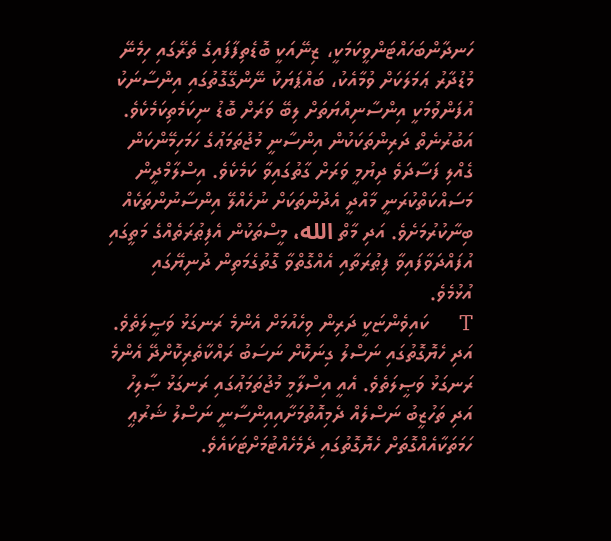ހަނދާންބަހައްޓަންވީކަމަކީ، ޒިނޭއަކީ ބޮޑެތިފާފައިގެ ތެރޭގައި ހިމެނޭ މުޑުދާރު ޢަމަލަކަށް ވުމާއެކު، ބައްޕަޔަކު ނޭންގޭގޮތުގައި އިންސާނަކު އުފަންވުމަކީ އިންސާނިއްޔަތަށް ލިބޭ ވަރަށް ބޮޑު ނިކަމެތިކަމެކެވެ. އަބުރުނެތް ދަރިންތަކަކުން އިންސާނީ މުޖުތަމަޢުގެ ހަމަހިމޭންކަން ގެއްލި ފަސާދަވެ ދިޔުމީ ވަރަށް ގާތުގައިވާ ކަމެކެވެ. އިސްލާމްދީން މަސައްކަތްކުރަނީ މާއްދީ އެދުންތަކަށް ނުހެއްލޭ އިންސާނުންތަކެއް ބިނާކުރުމަށެވެ. އަދި މާތް الله، މީސްތަކުން އެފިޠުރަތެއްގެ މަތީގައި އުފައްދަވާފައިވާ ފިޠުރަތާއި އެއްގޮތްވާ ގޮތުގެމަތިން ދުނިޔޭގައި އުޅުމެވެ.
T      ކައިވެންޏަކީ ދަރިން ވިހެއުމަށް އެންމެ ރަނގަޅު ވަޞީލަތެވެ. އަދި ހެޔޮގޮތުގައި ނަސްލު ގިނަކޮށް ނަސަބު ރައްކާތެރިކޮށްދޭ އެންމެ ރަނގަޅު ވަޞީލަތެވެ. އެއީ އިސްލާމީ މުޖުތަމަޢުގައި ރަނގަޅު ޞާލިހު އަދި ތަހުޒީބު ނަސްލެއް ދެމިއޮތުމަށާއިއިންސާނީ ނަސްލު ޝަރުޢީ ހަމަތަކާއެއްގޮތަށް ހެޔޮގޮތުގައި ދެމެހެއްޓުމަށްޓަކައެވެ.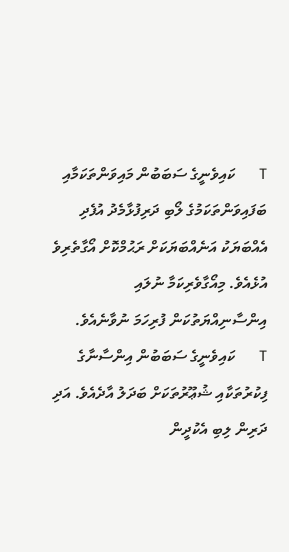T      ކައިވެނީގެ ސަބަބުން މައިވަންތަކަމާއި ބަފައިވަންތަކަމުގެ ލޯބި ދަރިފުޅާމެދު އުފެދި އެއްބަޔަކު އަނެއްބަޔަކަށް ރަޙުމްކޮށް އޯގާތެރިވެ އުޅެއެވެ. މިއޯގާވެރިކަމާ ނުލައި އިންސާނިއްޔަތުކަން ފުރިހަމަ ނުވާނެއެވެ.
T      ކައިވެނީގެ ސަބަބުން އިންސާނާގެ ފިކުރުތަކާއި ޝުޢޫރުތަކަށް ބަދަލު އާދެއެވެ. އަދި ދަރިން ލިބި އެކުދީން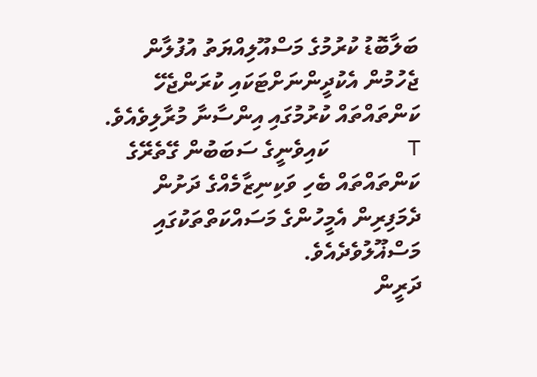ބަލާބޮޑު ކުރުމުގެ މަސްއޫލިއްޔަތު އުފުލާން ޖެހުމުން އެކުދީންނަށްޓަކައި ކުރަންޖެހޭ ކަންތައްތައް ކުރުމުގައި އިންސާނާ މުރާލިވެއެވެ.
T      ކައިވެނީގެ ސަބަބުން ގޭތެރޭގެ ކަންތައްތައް ބެހި ވަކިނިޒާމެއްގެ ދަށުން ދެމަފިރިން އެމީހުންގެ މަސައްކަތްތަކުގައި މަސްޣޫލުވެދެއެވެ.
ދަރީން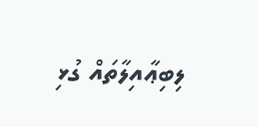ލިބިޢާއިލާތައް ގުޅި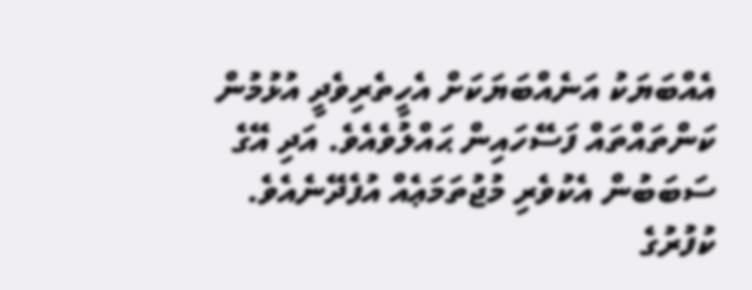އެއްބަޔަކު އަނެއްބަޔަކަށް އެހީތެރިވެދީ އުޅުމުން ކަންތައްތައް ފަސޭހައިން ޙައްލުވެއެވެ. އަދި އޭގެ ސަބަބުން އެކުވެރި މުޖުތަމަޢެއް އުފެދޭނެއެވެ.
ކުފުރުގެ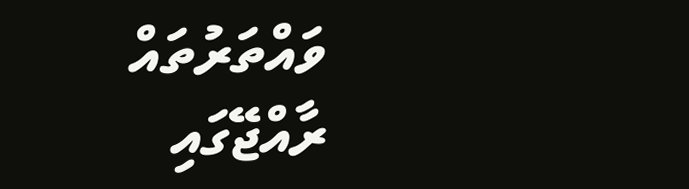ވައްތަރުތައް
ރާއްޖޭގައި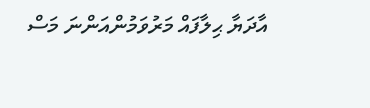އާދަޔާ ޙިލާފައް މަރުވަމުންއަންނަ މަސް